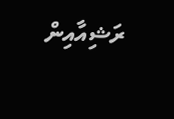ރަޝިއާއިން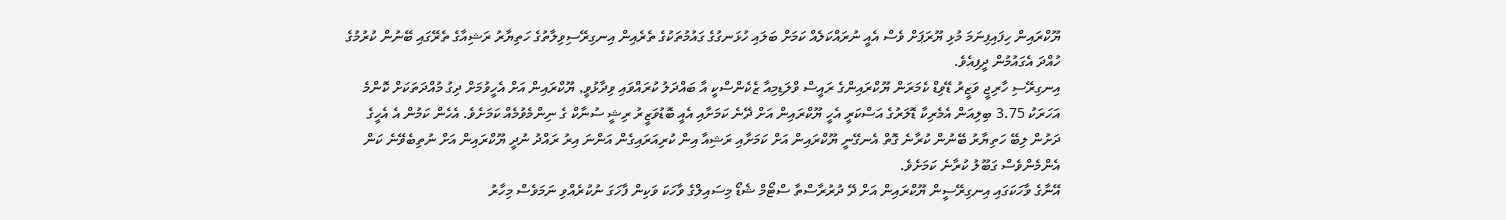ޔޫކްރައިން ހިފައިފިނަމަ މުޅި ޔޫރަޕަށް ވެސް އެއީ ނުރައްކަލެއް ކަމަށް ބަލައި ހުޅަނގުގެ ގައުމުތަކުގެ ތެރެއިން އިނގިރޭސިވިލާތުގެ ހަތިޔާރު ރަޝިއާގެ ތެރޭގައި ބޭނުން ކުރުމުގެ ހުއްދަ އެގައުމުން ދީފިއެވެ.
އިނގިރޭސި ހާރިޖީ ވަޒީރު ޑޭވިޑް ކެމަރަން ޔޫކްރައިންގެ ރައީސް ވްލަޑިމިއާ ޒެކެންސްކީ އާ ބައްދަލު ކުރައްވައި ވިދާޅުވީ, ޔޫކްރައިން އަށް އެހީވުމަށް ދިގު މުއްދަތަކަށް ކޮންމެ އަހަރަކު 3.75 ބިލިއަން އެމެރިކާ ޑޮލަރުގެ އަސްކަރީ އެހީ ޔޫކްރައިން އަށް ދޭނެ ކަމަށާއި އެއީ ބޮޑުވަޒީރު ރިޝީ ސުނާކް ގެ ނިންމެވުމެއް ކަމަށެވެ. އެހެން ކަމުން އެ އެހީގެ ދަށުން ލިބޭ ހަތިޔާރު ބޭނުން ކުރާނެ ގޮތް އެނގޭނީ ޔޫކްރައިން އަށް ކަމަށާއި ރަޝިއާ އިން ކުރިއަރައިގެން އަންނަ އިރު ރައްދު ނުދީ ޔޫކްރައިން އަށް ނުތިބެވޭނެ ކަން އެންމެންވެސް ގަބޫލު ކުރާނެ ކަމަށެވެ.
އޭނާގެ ވާހަކަގައި އިނގިރޭސީން ޔޫކްރައިން އަށް ދޭ ދުރުރާސްތާ ސްޓޯމް ޝެޑޯ މިސައިލްގެ ވާހަކަ ވަކިން ފާހަގަ ނުކުރެއްވި ނަމަވެސް މިހާރު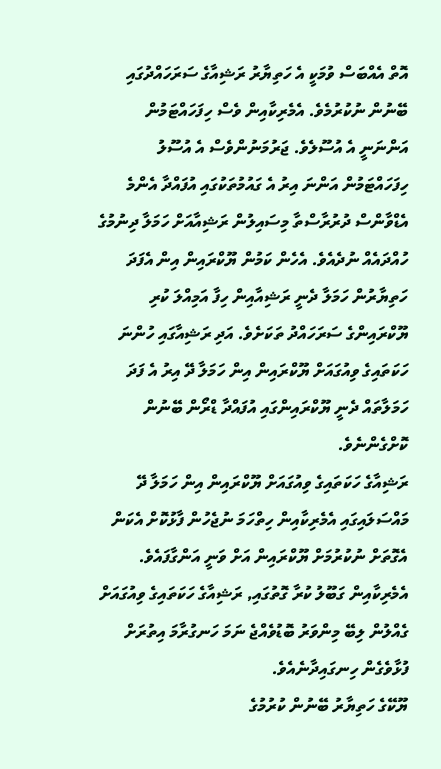އޮތް އެއްބަސް ވުމަކީ އެ ހަތިޔާރު ރަޝިއާގެ ސަރަހައްދުގައި ބޭނުން ނުކުރުމެވެ. އެމެރިކާއިން ވެސް ހިފަހައްޓަމުން އަންނަނީ އެ އުސޫލެވެ. ޖަރުމަނުންވެސް އެ އުސޫލު ހިފަހައްޓަމުން އަންނަ އިރު އެ ގައުމުތަކުގައި އުފައްދާ އެންމެ އެޑްވާންސް ދުރުރާސްތާ މިސައިލުން ރަޝިއާއަށް ހަމަލާ ދިނުމުގެ ހުއްދައެއް ނުދެއެވެ. އެހެން ކަމުން ޔޫކްރައިން އިން އެފަދަ ހަތިޔާރުން ހަމަލާ ދެނީ ރަޝިއާއިން ހިފާ އަމިއްލަ ކުރި ޔޫކްރައިންގެ ސަރަހައްދު ތަކަށެވެ. އަދި ރަޝިއާގައި ހުންނަ ހަކަތައިގެ ވިއުގައަށް ޔޫކްރައިން އިން ހަމަލާ ދޭ އިރު އެ ފަދަ ހަމަލާތައް ދެނީ ޔޫކްރައިންގައި އުފައްދާ ޑްރޯން ބޭނުން ކޮށްގެންނެވެ.
ރަޝިއާގެ ހަކަތައިގެ ވިއުގައަށް ޔޫކްރައިން އިން ހަމަލާ ދޭ މައްސަލައިގައި އެމެރިކާއިން ހިތްހަމަ ނުޖެހުން ފާޅުކޮށް އެކަން އެގޮތަށް ނުކުރުމަށް ޔޫކްރައިން އަށް ވަނީ އަންގާފައެވެ. އެމެރިކާއިން ގަބޫލު ކުރާ ގޮތުގައި, ރަޝިއާގެ ހަކަތައިގެ ވިއުގައަށް ގެއްލުން ލިބޭ މިންވަރު ބޮޑުވެއްޖެ ނަމަ ހަނގުރާމަ އިތުރަށް ފުޅާވެގެން ހިނގައިދާނެއެވެ.
ޔޫކޭގެ ހަތިޔާރު ބޭނުން ކުރުމުގެ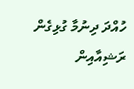ހުއްދަ ދިނުމާ ގުޅިގެން ރަޝިއާއިން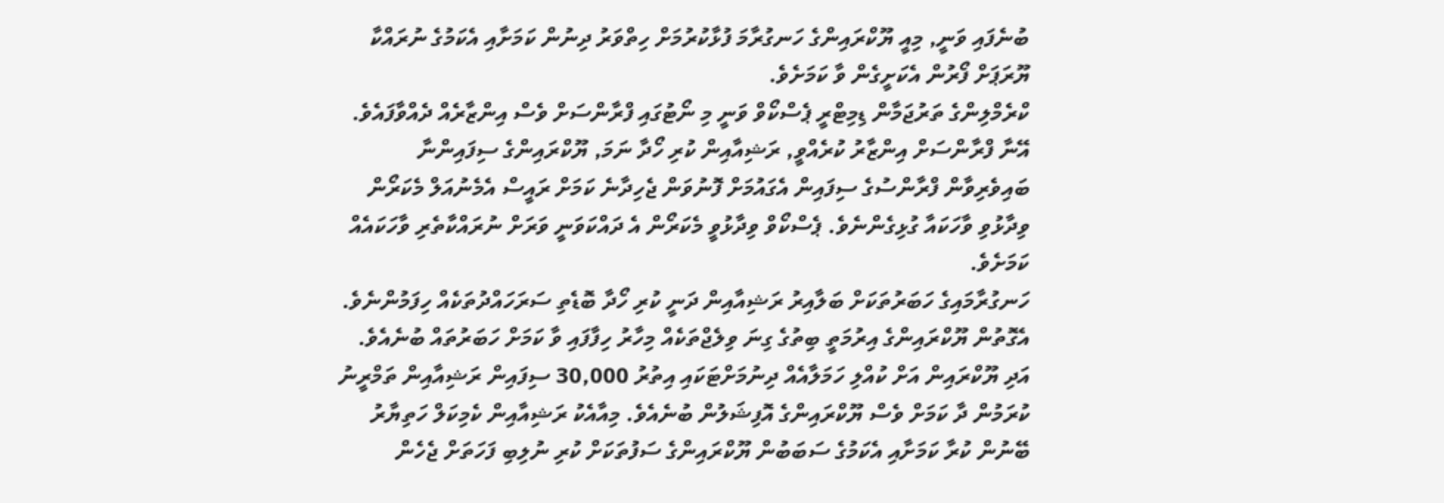ބުނެފައި ވަނީ, މިއީ ޔޫކްރައިންގެ ހަނގުރާމަ ފުޅާކުރުމަށް ހިތްވަރު ދިނުން ކަމަށާއި އެކަމުގެ ނުރައްކާ ޔޫރަޕަށް ފޯރުން އެކަށީގެން ވާ ކަމަށެވެ.
ކްރެމްލިންގެ ތަރުޖަމާން ޑިމިޓްރީ ޕެސްކޯވް ވަނީ މި ނޯޓުގައި ފްރާންސަށް ވެސް އިންޒާރެއް ދެއްވާފައެވެ. އޭނާ ފްރާންސަށް އިންޒާރު ކުރެއްވީ, ރަޝިއާއިން ކުރި ހޯދާ ނަމަ, ޔޫކްރައިންގެ ސިފައިންނާ ބައިވެރިވާން ފްރާންސުގެ ސިފައިން އެގައުމަށް ފޮނުވަން ޖެހިދާނެ ކަމަށް ރައީސް އެމެނުއަލް މެކަރޯން ވިދާޅުވި ވާހަކައާ ގުޅިގެންނެވެ. ޕެސްކޯވް ވިދާޅުވީ މެކަރޯން އެ ދައްކަވަނީ ވަރަށް ނުރައްކާތެރި ވާހަކައެއް ކަމަށެވެ.
ހަނގުރާމައިގެ ހަބަރުތަކަށް ބަލާއިރު ރަޝިއާއިން ދަނީ ކުރި ހޯދާ ބޮޑެތި ސަރަހައްދުތަކެއް ހިފަމުންނެވެ. އެގޮތުން ޔޫކްރައިންގެ އިރުމަތީ ބިތުގެ ގިނަ ވިލެޖްތަކެއް މިހާރު ހިފާފައި ވާ ކަމަށް ހަބަރުތައް ބުނެއެވެ. އަދި ޔޫކްރައިން އަށް ކުއްލި ހަމަލާއެއް ދިނުމަށްޓަކައި އިތުރު 30,000 ސިފައިން ރަޝިއާއިން ތަމްރީނު ކުރަމުން ދާ ކަމަށް ވެސް ޔޫކްރައިންގެ އޮފިޝަލުން ބުނެއެވެ. މިއާއެކު ރަޝިއާއިން ކެމިކަލް ހަތިޔާރު ބޭނުން ކުރާ ކަމަށާއި އެކަމުގެ ސަބަބުން ޔޫކްރައިންގެ ސަފުތަކަށް ކުރި ނުލިބި ފަހަތަށް ޖެހެން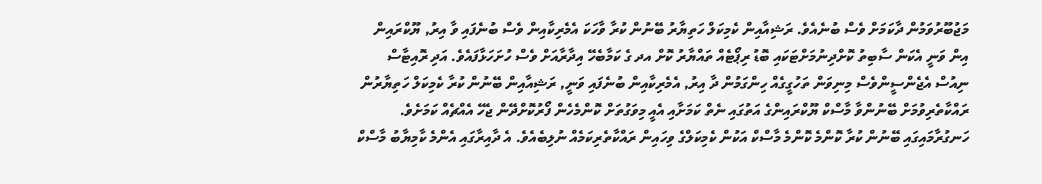މަޖުބޫރުވަމުން ދާކަމަށް ވެސް ބުނެއެވެ. ރަޝިއާއިން ކެމިކަލް ހަތިޔާރު ބޭނުން ކުރާ ވާހަކަ އެމެރިކާއިން ވެސް ބުނެފައި ވާ އިރު, ޔޫކްރައިން އިން ވަނީ އެކަން ސާބިތު ކޮށްދިނުމަށްޓަކައި ބޮޑު ރިޕޯޓެއް ތައްޔާރު ކޮށް އދ ގެ ކަމާބެހޭ އިދާރާއަށް ވެސް ހުށަހަޅާފައެވެ. އަދި ރޮއިޓާސް ނިއުސް އެޖެންސީންވެސް މިނިވަން ތަހުގީގެއް ހިންގަމުން ދާ އިރު, އެމެރިކާއިން ބުނެފައި ވަނީ, ރަޝިއާއިން ބޭނުން ކުރާ ކެމިކަލް ހަތިޔާރުން ރައްކާތެރިވުމަށް ބޭނުންވާ މާސްކް ޔޫކްރައިންގެ އަތުގައި ނެތް ކަމަށާއި އެއީ މިވަގުތަށް ކޮންމެހެން ފޯރުކޮށްދޭން ޖެހޭ އެއްޗެއް ކަމަށެވެ.
ހަނގުރާމައިގައި ބޭނުން ކުރާ ކޮންމެ ކޮންމެ މާސްކް އަކުން ކެމިކަލްގެ ވިހައިން ރައްކާތެރިކަމެއް ނުލިބެއެވެ. އެ ދާއިރާގައި އެންމެ ކާމިޔާބު މާސްކް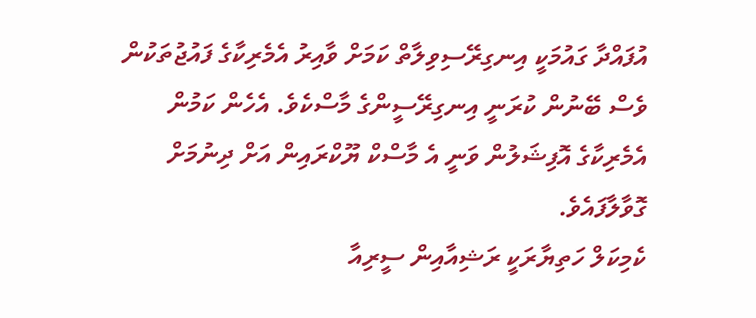އުފައްދާ ގައުމަކީ އިނގިރޭސިވިލާތް ކަމަށް ވާއިރު އެމެރިކާގެ ފައުޖުތަކުން ވެސް ބޭނުން ކުރަނީ އިނގިރޭސީންގެ މާސްކެވެ. އެހެން ކަމުން އެމެރިކާގެ އޮފިޝަލުން ވަނީ އެ މާސްކް ޔޫކްރައިން އަށް ދިނުމަށް ގޮވާލާފައެވެ.
ކެމިކަލް ހަތިޔާރަކީ ރަޝިއާއިން ސީރިއާ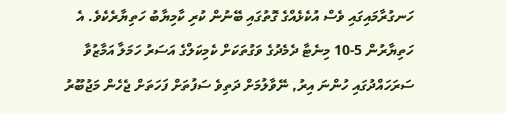ހަނގުރާމައިގައި ވެސް އުކެޅެއްގެ ގޮތުގައި ބޭނުން ކުރި ކާމިޔާބު ހަތިޔާރެކެވެ. އެ ހަތިޔާރުން 5-10 މިނެޓާ ދެމެދުގެ ވަގުތަކަށް ކެމިކަލްގެ އަސަރު ހަމަލާ އަމާޒުވާ ސަރަހައްދުގައި ހުންނަ އިރު, ނޭވާލުމަށް ދަތިވެ ސަފުތަށް ފަހަތަށް ޖެހެން މަޖުބޫރު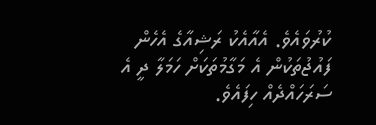ކުރުވައެވެ. އެއާއެކު ރަޝިއާގެ އެހެން ފައުޖުތަކުން އެ މަގާމުތަކަށް ހަމަލާ ދީ އެ ސަރަހައްދެއް ހިފައެވެ.